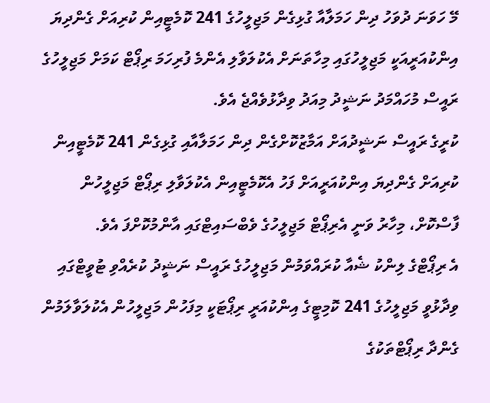މޭ ހަވަނަ ދުވަހު ދިން ހަމަލާއާ ގުޅިގެން މަޖިލީހުގެ 241 ކޮމެޓީއިން ކުރިއަށް ގެންދިޔަ އިންކުއަރީއަކީ މަޖިލީހުގައި މިހާތަނަށް އެކުލަވާލި އެންމެ ފުރިހަމަ ރިޕޯޓް ކަމަށް މަޖިލީހުގެ ރައީސް މުހައްމަދު ނަޝީދު މިއަދު ވިދާޅުވެއްޖެ އެވެ.
ކުރީގެ ރައީސް ނަޝީދުއަށް އަމާޒުކޮށްގެން ދިން ހަމަލާއާއި ގުޅިގެން 241 ކޮމެޓީއިން ކުރިއަށް ގެންދިޔަ އިންކުއަރީއަށް ފަހު އެކޮމެޓީއިން އެކުލަވާލި ރިޕޯޓް މަޖިލީހުން ފާސްކޮށް، މިހާރު ވަނީ އެރިޕޯޓް މަޖިލީހުގެ ވެބްސައިޓްގައި އާންމުކޮށްފަ އެވެ.
އެ ރިޕޯޓްގެ ލިންކު ޝެއާ ކުރައްވަމުން މަޖިލީހުގެ ރައީސް ނަޝީދު ކުރެއްވި ޓުވީޓްގައި ވިދާޅުވީ މަޖިލީހުގެ 241 ކޮމިޓީގެ އިންކުއަރީ ރިޕޯޓަކީ މިފަހުން މަޖިލީހުން އެކުލަވާލަމުން ގެންދާ ރިޕޯޓްތަކުގެ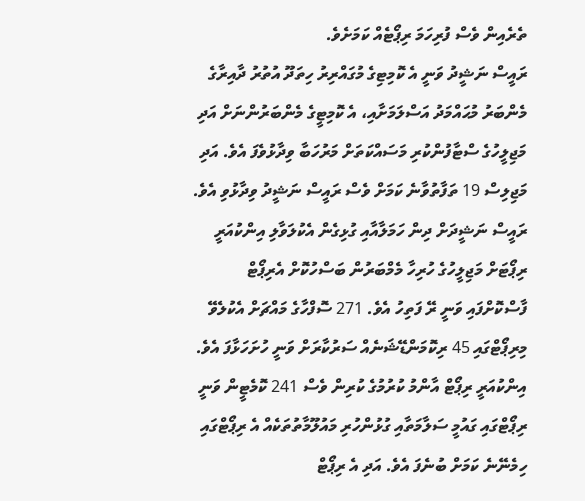ތެރެއިން ވެސް ފުރިހަމަ ރިޕޯޓެއް ކަމަށެވެ.
ރައީސް ނަޝީދު ވަނީ އެ ކޮމިޓިގެ މުގައްރިރު ހިތަދޫ އުތުރު ދާއިރާގެ މެންބަރު މުޙައްމަދު އަސްލަމަށާއި، އެ ކޮމިޓީގެ މެންބަރުންނަށް އަދި މަޖިލީހުގެ ސްޓާފުންކުރި މަސައްކަތަށް މަރުހަބާ ވިދާޅުވެފަ އެވެ. އަދި މަޖިލިސް 19 ތަފާތުވާނެ ކަމަށް ވެސް ރައީސް ނަޝީދު ވިދާޅުވި އެވެ.
ރައީސް ނަޝީދަށް ދިން ހަމަލާއާއި ގުޅިގެން އެކުލަވާލި އިންކުއަރީ ރިޕޯޓަށް މަޖިލީހުގެ ހުރިހާ މެމްބަރުން ބަސްހުކޮށް އެރިޕޯޓް ފާސްކޮށްފައި ވަނީ ރޭ ފަތިހު އެވެ. 271 ސޮފްހާގެ މައްޗަށް އެކުލެވޭ މިރިޕޯޓްގައި 45 ރިކޮމަންޑޭޝަނެއް ސަރުކާރަށް ވަނީ ހުށަހަޅާފަ އެވެ.
އިންކުއަރީ ރިޕޯޓް އާންމު ކުރުމުގެ ކުރިން ވެސް 241 ކޮމެޓީން ވަނީ ރިޕޯޓްގައި ގައުމީ ސަލާމަތާއި ގުޅުންހުރި މައުލޫމާތުތަކެއް އެ ރިޕޯޓްގައި ހިމެނޭނެ ކަމަށް ބުނެފަ އެވެ. އަދި އެ ރިޕޯޓް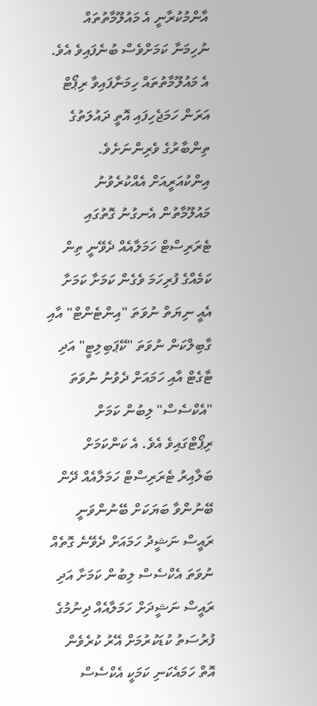އާންމުކުރާނީ އެ މައުލޫމާތުތައް ނުހިމަނާ ކަމަށްވެސް ބުނެފައިވެ އެވެ. އެ މައުލޫމާތުތައް ހިމަނާފައިވާ ރިޕޯޓް އަރަން ހަމަޖެހިފައި އޮތީ ދައުލަތުގެ ތިންބާރުގެ ވެރިންނަށެވެ.
އިންކުއަރީއަށް އެއްކުރެވުނު މައުލޫމާތުން އެނގުނު ގޮތުގައި ޓެރަރިސްޓް ހަމަލާއެއް ދެވޭނީ ތިން ކަމެއްގެ ފުރިހަމަ ވެގެން ކަމަށާ ކަމަށާ އެއީ ނިޔަތް ނުވަތަ "އިންޓެންޓް" އާއި ގާބިލްކަން ނުވަތަ "ކޭޕަބިލިޓީ" އަދި ޓާގެޓް އާއި ހަމައަށް ދެވުނު ނުވަތަ "އެކްސެސް" ލިބުން ކަމަށް ރިޕޯޓްގައިވެ އެވެ. އެ ކަންކަމަށް ބަލާއިރު ޓެރަރިސްޓް ހަމަލާއެއް ދޭން ބޭނުންވާ ބަޔަކަށް ބޭނުންވަނީ ރައީސް ނަޝީދު ހަމައަށް ދެވޭނެ ގޮތެއް ނުވަތަ އެކްސެސް ލިބުން ކަމަށާ އަދި ރައީސް ނަޝީދަށް ހަމަލާއެއް ދިނުމުގެ ފުރުސަތު ކުޑަކުރުމަށް އޭރު ކުރެވެން އޮތް ހަމައެކަނި ކަމަކީ އެކްސެސް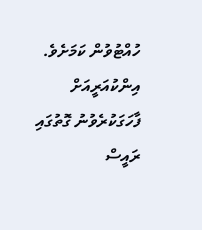ހުއްޓުވުން ކަމަށެވެ.
އިންކުއަރީއަށް ފާހަގަކުރެވުނު ގޮތުގައި ރައީސް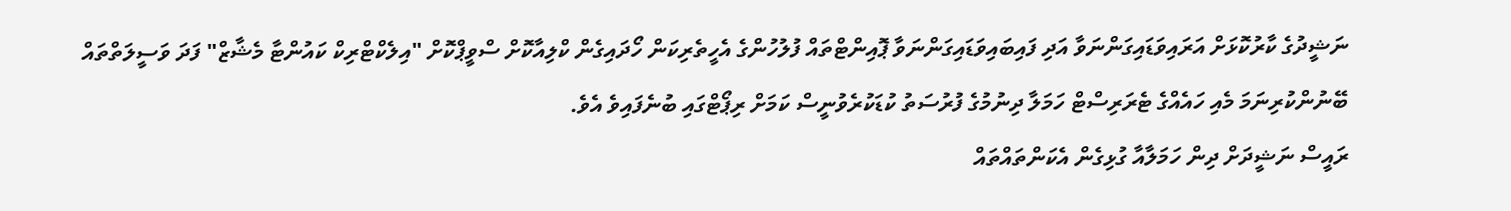ނަޝީދުގެ ކާރުކޮޅަށް އަރައިވަޑައިގަންނަވާ އަދި ފައިބައިވަޑައިގަންނަވާ ޕޮއިންޓްތައް ފުލުހުންގެ އެހީތެރިކަން ހޯދައިގެން ކްލިއާކޮށް ސްވީޕްކޮށް "އިލެކްޓްރިކް ކައުންޓާ މެޝާޒް" ފަދަ ވަސީލަތްތައް ބޭނުންކުރިނަމަ މެއި ހައެއްގެ ޓެރަރިސްޓް ހަމަލާ ދިނުމުގެ ފުރުސަތު ކުޑަކުރެވުނީސް ކަމަށް ރިޕޯޓްގައި ބުނެފައިވެ އެވެ.
ރައީސް ނަޝީދަށް ދިން ހަމަލާއާ ގުޅިގެން އެކަންތައްތައް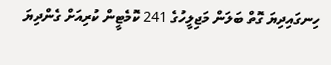ހިނގައިދިޔަ ގޮތް ބަލަން މަޖިލީހުގެ 241 ކޮމެޓީން ކުރިއަށް ގެންދިޔަ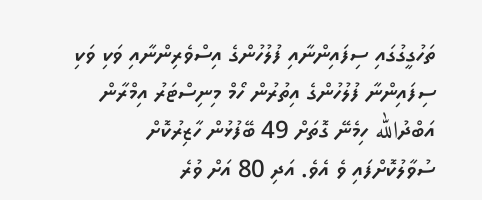ތަހުގީގުގައި ސިފައިންނާއި ފުލުހުންގެ އިސްވެރިންނާއި ވަކި ވަކި ސިފައިންނާ ފުލުހުންގެ އިތުރުން ހޯމް މިނިސްޓަރު އިމްރާން އަބްދުالله ހިމެނޭ ގޮތަށް 49 ބޭފުޅުން ހާޒިރުކޮށް ސުވާލުކޮށްފައި ވެ އެވެ. އަދި 80 އަށް ވުރެ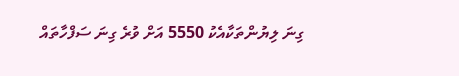ގިނަ ލިޔުންތަކާއެކު 5550 އަށް ވުރެ ގިނަ ސަފްހާތައް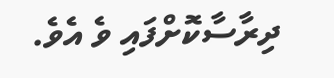ދިރާސާކޮށްފައި ވެ އެވެ.